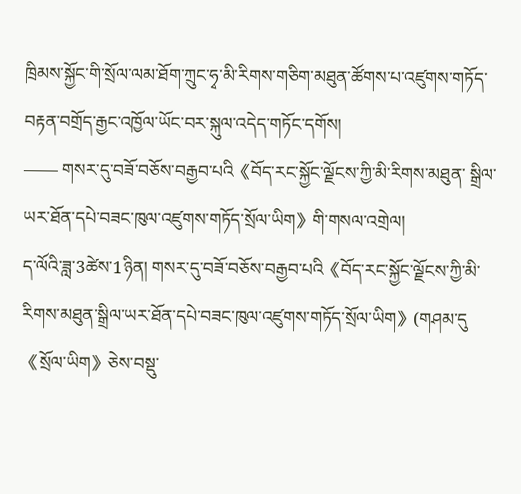ཁྲིམས་སྐྱོང་གི་སྲོལ་ལམ་ཐོག་ཀྲུང་ཧྭ་མི་རིགས་གཅིག་མཐུན་ཚོགས་པ་འཛུགས་གཏོད་བརྟན་བགྲོད་རྒྱང་འཁྱོལ་ཡོང་བར་སྐུལ་འདེད་གཏོང་དགོས།
—— གསར་དུ་བཟོ་བཅོས་བརྒྱབ་པའི《བོད་རང་སྐྱོང་ལྗོངས་ཀྱི་མི་རིགས་མཐུན་ སྒྲིལ་ཡར་ཐོན་དཔེ་བཟང་ཁུལ་འཛུགས་གཏོད་སྲོལ་ཡིག》གི་གསལ་འགྲེལ།
ད་ལོའི་ཟླ་3ཚེས་1ཉིན། གསར་དུ་བཟོ་བཅོས་བརྒྱབ་པའི《བོད་རང་སྐྱོང་ལྗོངས་ཀྱི་མི་རིགས་མཐུན་སྒྲིལ་ཡར་ཐོན་དཔེ་བཟང་ཁུལ་འཛུགས་གཏོད་སྲོལ་ཡིག》(གཤམ་དུ《སྲོལ་ཡིག》ཅེས་བསྡུ་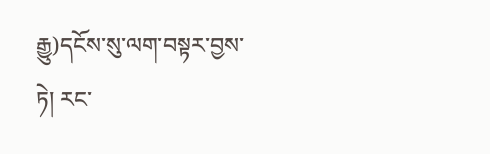རྒྱུ)དངོས་སུ་ལག་བསྟར་བྱས་ཏེ། རང་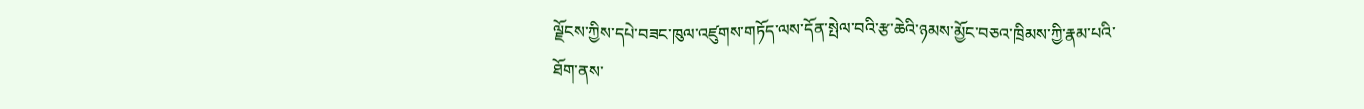ལྗོངས་ཀྱིས་དཔེ་བཟང་ཁུལ་འཛུགས་གཏོད་ལས་དོན་སྤེལ་བའི་རྩ་ཆེའི་ཉམས་མྱོང་བཅའ་ཁྲིམས་ཀྱི་རྣམ་པའི་ཐོག་ནས་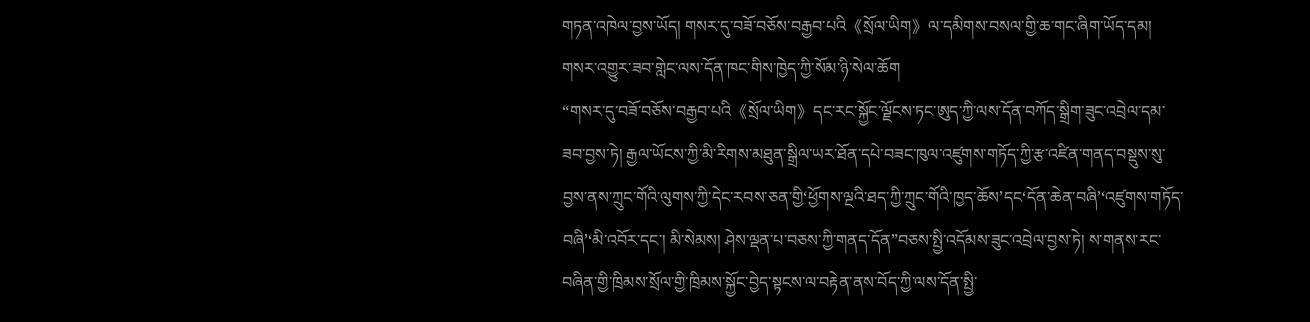གཏན་འཁེལ་བྱས་ཡོད། གསར་དུ་བཟོ་བཅོས་བརྒྱབ་པའི《སྲོལ་ཡིག》ལ་དམིགས་བསལ་གྱི་ཆ་གང་ཞིག་ཡོད་དམ། གསར་འགྱུར་ཟབ་གླེང་ལས་དོན་ཁང་གིས་ཁྱེད་ཀྱི་སོམ་ཉི་སེལ་ཆོག
“གསར་དུ་བཟོ་བཅོས་བརྒྱབ་པའི《སྲོལ་ཡིག》དང་རང་སྐྱོང་ལྗོངས་ཏང་ཨུད་ཀྱི་ལས་དོན་བཀོད་སྒྲིག་ཟུང་འབྲེལ་དམ་ཟབ་བྱས་ཏེ། རྒྱལ་ཡོངས་ཀྱི་མི་རིགས་མཐུན་སྒྲིལ་ཡར་ཐོན་དཔེ་བཟང་ཁུལ་འཛུགས་གཏོད་ཀྱི་རྩ་འཛིན་གནད་བསྡུས་སུ་བྱས་ནས་ཀྲུང་གོའི་ལུགས་ཀྱི་དེང་རབས་ཅན་གྱི‘ཕྱོགས་ལྔའི་ཐད་ཀྱི་ཀྲུང་གོའི་ཁྱད་ཆོས’དང‘དོན་ཆེན་བཞི’‘འཛུགས་གཏོད་བཞི’‘མི་འབོར་དང་། མི་སེམས། ཤེས་ལྡན་པ་བཅས་ཀྱི་གནད་དོན”བཅས་སྤྱི་འདོམས་ཟུང་འབྲེལ་བྱས་ཏེ། ས་གནས་རང་བཞིན་གྱི་ཁྲིམས་སྲོལ་གྱི་ཁྲིམས་སྐྱོང་བྱེད་སྟངས་ལ་བརྟེན་ནས་བོད་ཀྱི་ལས་དོན་སྤྱི་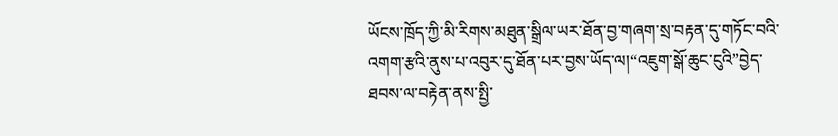ཡོངས་ཁྲོད་ཀྱི་མི་རིགས་མཐུན་སྒྲིལ་ཡར་ཐོན་བྱ་གཞག་སྲ་བརྟན་དུ་གཏོང་བའི་འགག་རྩའི་ནུས་པ་འབུར་དུ་ཐོན་པར་བྱས་ཡོད་ལ།“འཇུག་སྒོ་ཆུང་ངུའི”བྱེད་ཐབས་ལ་བརྟེན་ནས་སྤྱི་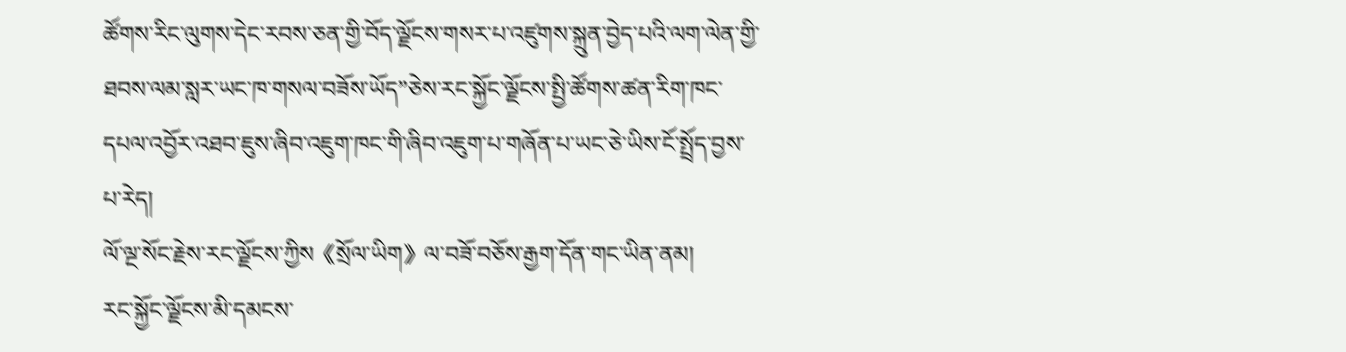ཚོགས་རིང་ལུགས་དེང་རབས་ཅན་གྱི་བོད་ལྗོངས་གསར་པ་འཛུགས་སྐྲུན་བྱེད་པའི་ལག་ལེན་གྱི་ཐབས་ལམ་སླར་ཡང་ཁ་གསལ་བཟོས་ཡོད”ཅེས་རང་སྐྱོང་ལྗོངས་སྤྱི་ཚོགས་ཚན་རིག་ཁང་དཔལ་འབྱོར་འཐབ་ཇུས་ཞིབ་འཇུག་ཁང་གི་ཞིབ་འཇུག་པ་གཞོན་པ་ཡང་ཅེ་ཡིས་ངོ་སྤྲོད་བྱས་པ་རེད།
ལོ་ལྔ་སོང་རྗེས་རང་ལྗོངས་ཀྱིས《སྲོལ་ཡིག》ལ་བཟོ་བཅོས་རྒྱག་དོན་གང་ཡིན་ནམ།
རང་སྐྱོང་ལྗོངས་མི་དམངས་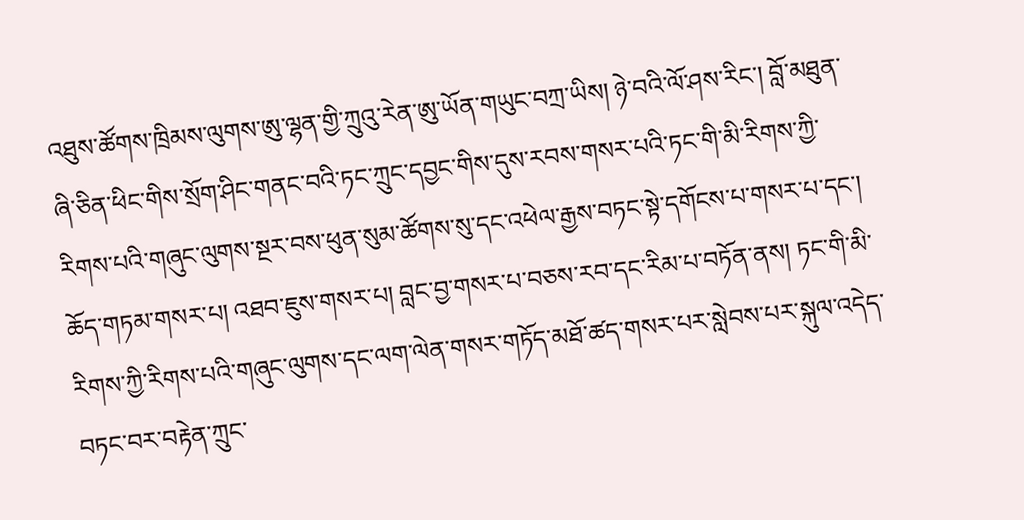འཐུས་ཚོགས་ཁྲིམས་ལུགས་ཨུ་ལྷན་གྱི་ཀྲུའུ་རེན་ཨུ་ཡོན་གཡུང་བཀྲ་ཡིས། ཉེ་བའི་ལོ་ཤས་རིང་། བློ་མཐུན་ཞི་ཅིན་ཕིང་གིས་སྲོག་ཤིང་གནང་བའི་ཏང་ཀྲུང་དབྱང་གིས་དུས་རབས་གསར་པའི་ཏང་གི་མི་རིགས་ཀྱི་རིགས་པའི་གཞུང་ལུགས་སྔར་བས་ཕུན་སུམ་ཚོགས་སུ་དང་འཕེལ་རྒྱས་བཏང་སྟེ་དགོངས་པ་གསར་པ་དང་། ཆོད་གཏམ་གསར་པ། འཐབ་ཇུས་གསར་པ། བླང་བྱ་གསར་པ་བཅས་རབ་དང་རིམ་པ་བཏོན་ནས། ཏང་གི་མི་རིགས་ཀྱི་རིགས་པའི་གཞུང་ལུགས་དང་ལག་ལེན་གསར་གཏོད་མཐོ་ཚད་གསར་པར་སླེབས་པར་སྐུལ་འདེད་བཏང་བར་བརྟེན་ཀྲུང་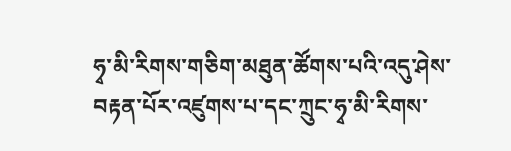ཧྭ་མི་རིགས་གཅིག་མཐུན་ཚོགས་པའི་འདུ་ཤེས་བརྟན་པོར་འཛུགས་པ་དང་ཀྲུང་ཧྭ་མི་རིགས་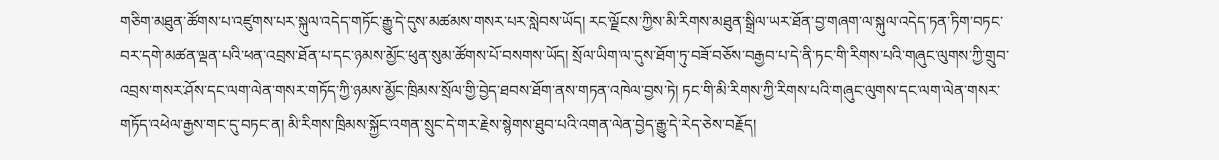གཅིག་མཐུན་ཚོགས་པ་འཛུགས་པར་སྐུལ་འདེད་གཏོང་རྒྱུ་དེ་དུས་མཚམས་གསར་པར་སླེབས་ཡོད། རང་ལྗོངས་ཀྱིས་མི་རིགས་མཐུན་སྒྲིལ་ཡར་ཐོན་བྱ་གཞག་ལ་སྐུལ་འདེད་ཏན་ཏིག་བཏང་བར་དགེ་མཚན་ལྡན་པའི་ཕན་འབྲས་ཐོན་པ་དང་ཉམས་མྱོང་ཕུན་སུམ་ཚོགས་པོ་བསགས་ཡོད། སྲོལ་ཡིག་ལ་དུས་ཐོག་ཏུ་བཟོ་བཅོས་བརྒྱབ་པ་དེ་ནི་ཏང་གི་རིགས་པའི་གཞུང་ལུགས་ཀྱི་གྲུབ་འབྲས་གསར་ཤོས་དང་ལག་ལེན་གསར་གཏོད་ཀྱི་ཉམས་མྱོང་ཁྲིམས་སྲོལ་གྱི་བྱེད་ཐབས་ཐོག་ནས་གཏན་འཁེལ་བྱས་ཏེ། ཏང་གི་མི་རིགས་ཀྱི་རིགས་པའི་གཞུང་ལུགས་དང་ལག་ལེན་གསར་གཏོད་འཕེལ་རྒྱས་གང་དུ་བཏང་ན། མི་རིགས་ཁྲིམས་སྐྱོང་འགན་སྲུང་དེ་གར་རྗེས་སྙེགས་ཐུབ་པའི་འགན་ལེན་བྱེད་རྒྱུ་དེ་རེད་ཅེས་བརྗོད།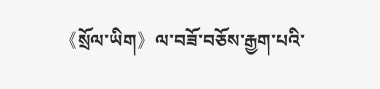《སྲོལ་ཡིག》ལ་བཟོ་བཅོས་རྒྱག་པའི་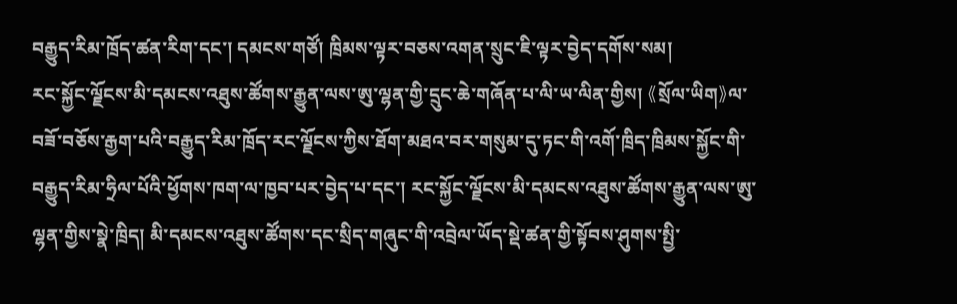བརྒྱུད་རིམ་ཁྲོད་ཚན་རིག་དང་། དམངས་གཙོ། ཁྲིམས་ལྟར་བཅས་འགན་སྲུང་ཇི་ལྟར་བྱེད་དགོས་སམ།
རང་སྐྱོང་ལྗོངས་མི་དམངས་འཐུས་ཚོགས་རྒྱུན་ལས་ཨུ་ལྷན་གྱི་དྲུང་ཆེ་གཞོན་པ་ལི་ཡ་ལིན་གྱིས། 《སྲོལ་ཡིག》ལ་བཟོ་བཅོས་རྒྱག་པའི་བརྒྱུད་རིམ་ཁྲོད་རང་ལྗོངས་ཀྱིས་ཐོག་མཐའ་བར་གསུམ་དུ་ཏང་གི་འགོ་ཁྲིད་ཁྲིམས་སྐྱོང་གི་བརྒྱུད་རིམ་ཧྲིལ་པོའི་ཕྱོགས་ཁག་ལ་ཁྱབ་པར་བྱེད་པ་དང་། རང་སྐྱོང་ལྗོངས་མི་དམངས་འཐུས་ཚོགས་རྒྱུན་ལས་ཨུ་ལྷན་གྱིས་སྣེ་ཁྲིད། མི་དམངས་འཐུས་ཚོགས་དང་སྲིད་གཞུང་གི་འབྲེལ་ཡོད་སྡེ་ཚན་གྱི་སྟོབས་ཤུགས་སྤྱི་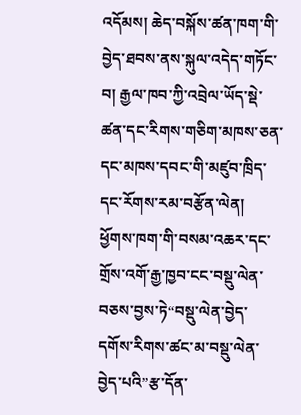འདོམས། ཆེད་བསྐོས་ཚན་ཁག་གི་བྱེད་ཐབས་ནས་སྐུལ་འདེད་གཏོང་བ། རྒྱལ་ཁབ་ཀྱི་འབྲེལ་ཡོད་སྡེ་ཚན་དང་རིགས་གཅིག་མཁས་ཅན་དང་མཁས་དབང་གི་མཛུབ་ཁྲིད་དང་རོགས་རམ་བརྩོན་ལེན། ཕྱོགས་ཁག་གི་བསམ་འཆར་དང་གྲོས་འགོ་རྒྱ་ཁྱབ་ངང་བསྡུ་ལེན་བཅས་བྱས་ཏེ“བསྡུ་ལེན་བྱེད་དགོས་རིགས་ཚང་མ་བསྡུ་ལེན་བྱེད་པའི”རྩ་དོན་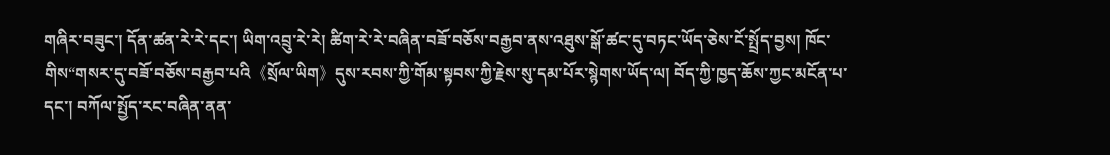གཞིར་བཟུང་། དོན་ཚན་རེ་རེ་དང་། ཡིག་འབྲུ་རེ་རེ། ཚིག་རེ་རེ་བཞིན་བཟོ་བཅོས་བརྒྱབ་ནས་འཐུས་སྒོ་ཚང་དུ་བཏང་ཡོད་ཅེས་ངོ་སྤྲོད་བྱས། ཁོང་གིས“གསར་དུ་བཟོ་བཅོས་བརྒྱབ་པའི《སྲོལ་ཡིག》དུས་རབས་ཀྱི་གོམ་སྟབས་ཀྱི་རྗེས་སུ་དམ་པོར་སྙེགས་ཡོད་ལ། བོད་ཀྱི་ཁྱད་ཆོས་ཀྱང་མངོན་པ་དང་། བཀོལ་སྤྱོད་རང་བཞིན་ནན་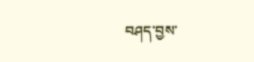བཤད་བྱས་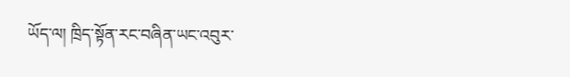ཡོད་ལ། ཁྲིད་སྟོན་རང་བཞིན་ཡང་འབུར་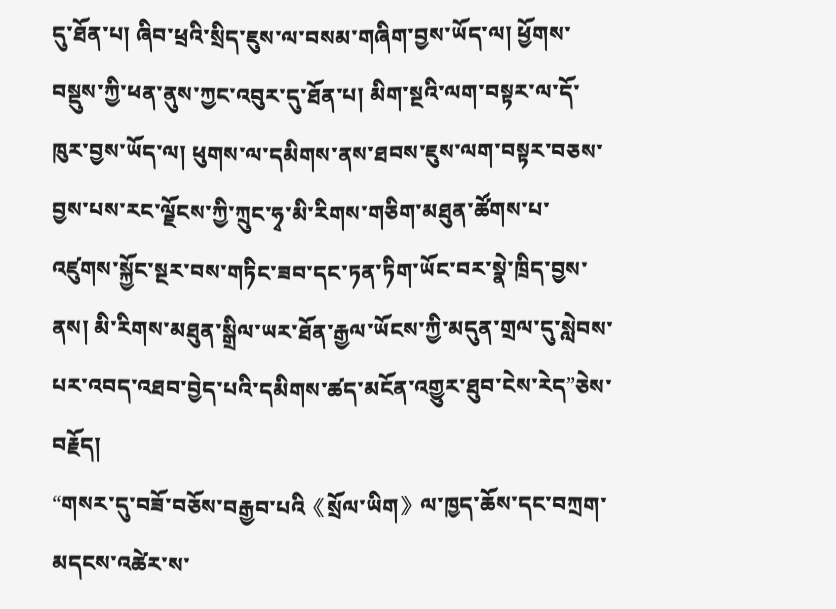དུ་ཐོན་པ། ཞིབ་ཕྲའི་སྲིད་ཇུས་ལ་བསམ་གཞིག་བྱས་ཡོད་ལ། ཕྱོགས་བསྡུས་ཀྱི་ཕན་ནུས་ཀྱང་འབུར་དུ་ཐོན་པ། མིག་སྔའི་ལག་བསྟར་ལ་དོ་ཁུར་བྱས་ཡོད་ལ། ཕུགས་ལ་དམིགས་ནས་ཐབས་ཇུས་ལག་བསྟར་བཅས་བྱས་པས་རང་ལྗོངས་ཀྱི་ཀྲུང་ཧྭ་མི་རིགས་གཅིག་མཐུན་ཚོགས་པ་འཛུགས་སྐྱོང་སྔར་བས་གཏིང་ཟབ་དང་ཏན་ཏིག་ཡོང་བར་སྣེ་ཁྲིད་བྱས་ནས། མི་རིགས་མཐུན་སྒྲིལ་ཡར་ཐོན་རྒྱལ་ཡོངས་ཀྱི་མདུན་གྲལ་དུ་སླེབས་པར་འབད་འཐབ་བྱེད་པའི་དམིགས་ཚད་མངོན་འགྱུར་ཐུབ་ངེས་རེད”ཅེས་བརྗོད།
“གསར་དུ་བཟོ་བཅོས་བརྒྱབ་པའི《སྲོལ་ཡིག》ལ་ཁྱད་ཆོས་དང་བཀྲག་མདངས་འཚེར་ས་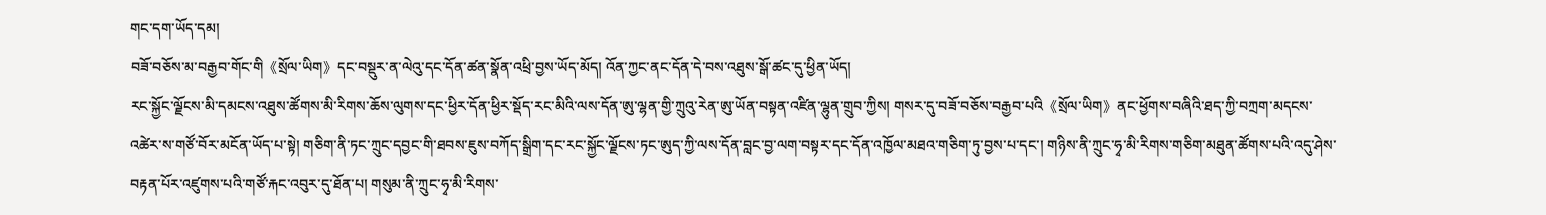གང་དག་ཡོད་དམ།
བཟོ་བཅོས་མ་བརྒྱབ་གོང་གི《སྲོལ་ཡིག》དང་བསྡུར་ན་ལེའུ་དང་དོན་ཚན་སྣོན་འཕྲི་བྱས་ཡོད་མོད། འོན་ཀྱང་ནང་དོན་དེ་བས་འཐུས་སྒོ་ཚང་དུ་ཕྱིན་ཡོད།
རང་སྐྱོང་ལྗོངས་མི་དམངས་འཐུས་ཚོགས་མི་རིགས་ཆོས་ལུགས་དང་ཕྱིར་དོན་ཕྱིར་སྡོད་རང་མིའི་ལས་དོན་ཨུ་ལྷན་གྱི་ཀྲུའུ་རེན་ཨུ་ཡོན་བསྟན་འཛིན་ལྷུན་གྲུབ་ཀྱིས། གསར་དུ་བཟོ་བཅོས་བརྒྱབ་པའི《སྲོལ་ཡིག》ནང་ཕྱོགས་བཞིའི་ཐད་ཀྱི་བཀྲག་མདངས་འཚེར་ས་གཙོ་བོར་མངོན་ཡོད་པ་སྟེ། གཅིག་ནི་ཏང་ཀྲུང་དབྱང་གི་ཐབས་ཇུས་བཀོད་སྒྲིག་དང་རང་སྐྱོང་ལྗོངས་ཏང་ཨུད་ཀྱི་ལས་དོན་བླང་བྱ་ལག་བསྟར་དང་དོན་འཁྱོལ་མཐའ་གཅིག་ཏུ་བྱས་པ་དང་། གཉིས་ནི་ཀྲུང་ཧྭ་མི་རིགས་གཅིག་མཐུན་ཚོགས་པའི་འདུ་ཤེས་བརྟན་པོར་འཛུགས་པའི་གཙོ་རྐང་འབུར་དུ་ཐོན་པ། གསུམ་ནི་ཀྲུང་ཧྭ་མི་རིགས་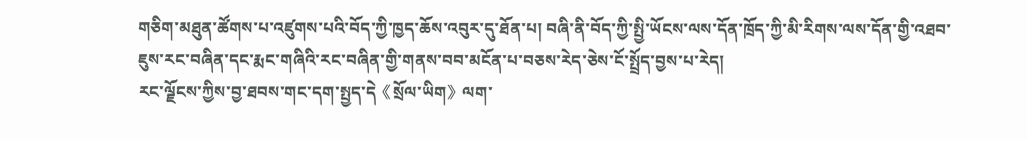གཅིག་མཐུན་ཚོགས་པ་འཛུགས་པའི་བོད་ཀྱི་ཁྱད་ཆོས་འབུར་དུ་ཐོན་པ། བཞི་ནི་བོད་ཀྱི་སྤྱི་ཡོངས་ལས་དོན་ཁྲོད་ཀྱི་མི་རིགས་ལས་དོན་གྱི་འཐབ་ཇུས་རང་བཞིན་དང་རྨང་གཞིའི་རང་བཞིན་གྱི་གནས་བབ་མངོན་པ་བཅས་རེད་ཅེས་ངོ་སྤྲོད་བྱས་པ་རེད།
རང་ལྗོངས་ཀྱིས་བྱ་ཐབས་གང་དག་སྤྱད་དེ《སྲོལ་ཡིག》ལག་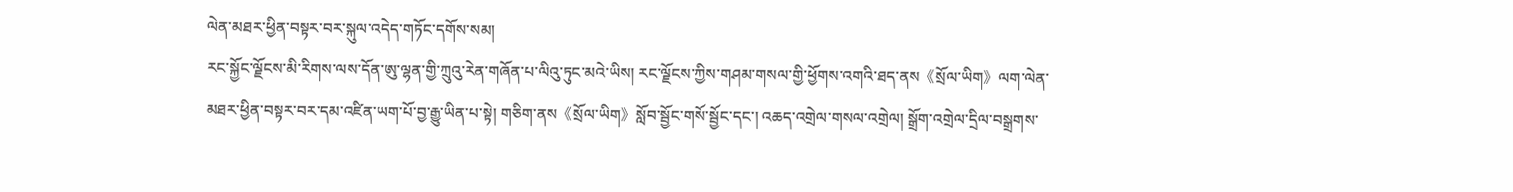ལེན་མཐར་ཕྱིན་བསྟར་བར་སྐུལ་འདེད་གཏོང་དགོས་སམ།
རང་སྐྱོང་ལྗོངས་མི་རིགས་ལས་དོན་ཨུ་ལྷན་གྱི་ཀྲུའུ་རེན་གཞོན་པ་ལིའུ་ཏུང་མའེ་ཡིས། རང་ལྗོངས་ཀྱིས་གཤམ་གསལ་གྱི་ཕྱོགས་འགའི་ཐད་ནས《སྲོལ་ཡིག》ལག་ལེན་མཐར་ཕྱིན་བསྟར་བར་དམ་འཛིན་ཡག་པོ་བྱ་རྒྱུ་ཡིན་པ་སྟེ། གཅིག་ནས《སྲོལ་ཡིག》སློབ་སྦྱོང་གསོ་སྦྱོང་དང་། འཆད་འགྲེལ་གསལ་འགྲེལ། སྒྲོག་འགྲེལ་དྲིལ་བསྒྲགས་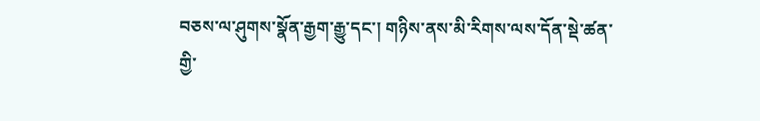བཅས་ལ་ཤུགས་སྣོན་རྒྱག་རྒྱུ་དང་། གཉིས་ནས་མི་རིགས་ལས་དོན་སྡེ་ཚན་གྱི་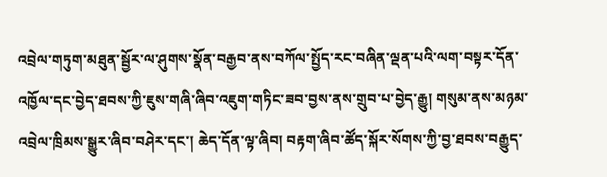འབྲེལ་གཏུག་མཐུན་སྦྱོར་ལ་ཤུགས་སྣོན་བརྒྱབ་ནས་བཀོལ་སྤྱོད་རང་བཞིན་ལྡན་པའི་ལག་བསྟར་དོན་འཁྱོལ་དང་བྱེད་ཐབས་ཀྱི་ཇུས་གཞི་ཞིབ་འཇུག་གཏིང་ཟབ་བྱས་ནས་གྲུབ་པ་བྱེད་རྒྱུ། གསུམ་ནས་མཉམ་འབྲེལ་ཁྲིམས་སྒྱུར་ཞིབ་བཤེར་དང་། ཆེད་དོན་ལྟ་ཞིབ། བརྟག་ཞིབ་ཚོད་སྐོར་སོགས་ཀྱི་བྱ་ཐབས་བརྒྱུད་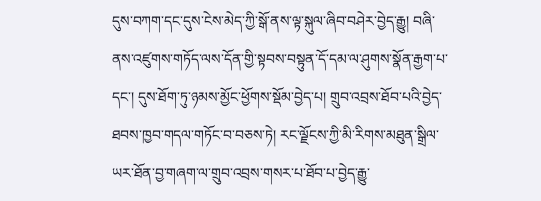དུས་བཀག་དང་དུས་ངེས་མེད་ཀྱི་སྒོ་ནས་ལྟ་སྐུལ་ཞིབ་བཤེར་བྱེད་རྒྱུ། བཞི་ནས་འཛུགས་གཏོད་ལས་དོན་གྱི་སྟབས་བསྟུན་དོ་དམ་ལ་ཤུགས་སྣོན་རྒྱག་པ་དང་། དུས་ཐོག་ཏུ་ཉམས་མྱོང་ཕྱོགས་སྡོམ་བྱེད་པ། གྲུབ་འབྲས་ཐོབ་པའི་བྱེད་ཐབས་ཁྱབ་གདལ་གཏོང་བ་བཅས་ཏེ། རང་ལྗོངས་ཀྱི་མི་རིགས་མཐུན་སྒྲིལ་ཡར་ཐོན་བྱ་གཞག་ལ་གྲུབ་འབྲས་གསར་པ་ཐོབ་པ་བྱེད་རྒྱུ་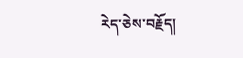རེད་ཅེས་བརྗོད།